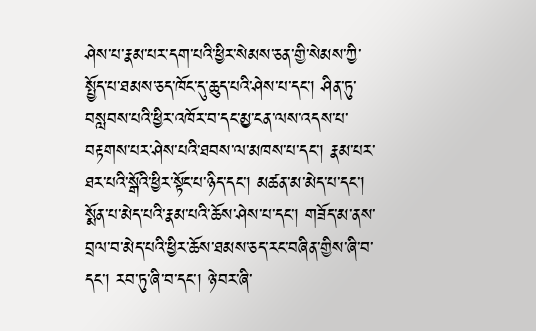ཤེས་པ་རྣམ་པར་དག་པའི་ཕྱིར་སེམས་ཅན་གྱི་སེམས་ཀྱི་སྤྱོད་པ་ཐམས་ཅད་ཁོང་དུ་ཆུད་པའི་ཤེས་པ་དང་། ཤིན་ཏུ་བསླབས་པའི་ཕྱིར་འཁོར་བ་དང་མྱ་ངན་ལས་འདས་པ་བརྟགས་པར་ཤེས་པའི་ཐབས་ལ་མཁས་པ་དང་། རྣམ་པར་ཐར་པའི་སྒོའི་ཕྱིར་སྟོང་པ་ཉིད་དང་། མཚན་མ་མེད་པ་དང་། སྨོན་པ་མེད་པའི་རྣམ་པའི་ཆོས་ཤེས་པ་དང་། གཟོད་མ་ནས་བྲལ་བ་མེད་པའི་ཕྱིར་ཆོས་ཐམས་ཅད་རང་བཞིན་གྱིས་ཞི་བ་དང་། རབ་ཏུ་ཞི་བ་དང་། ཉེ་བར་ཞི་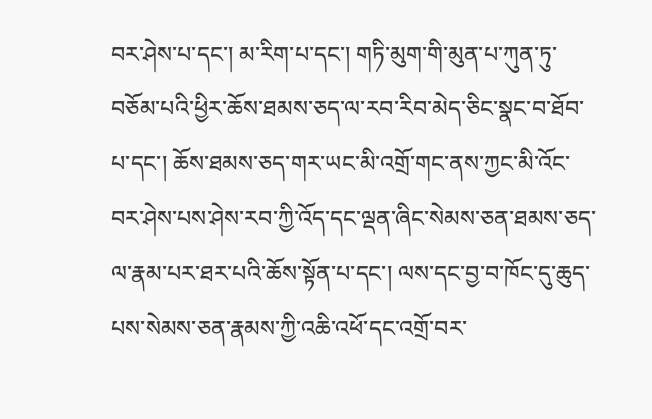བར་ཤེས་པ་དང་། མ་རིག་པ་དང་། གཏི་མུག་གི་མུན་པ་ཀུན་ཏུ་བཅོམ་པའི་ཕྱིར་ཆོས་ཐམས་ཅད་ལ་རབ་རིབ་མེད་ཅིང་སྣང་བ་ཐོབ་པ་དང་། ཆོས་ཐམས་ཅད་གར་ཡང་མི་འགྲོ་གང་ནས་ཀྱང་མི་འོང་བར་ཤེས་པས་ཤེས་རབ་ཀྱི་འོད་དང་ལྡན་ཞིང་སེམས་ཅན་ཐམས་ཅད་ལ་རྣམ་པར་ཐར་པའི་ཆོས་སྟོན་པ་དང་། ལས་དང་བྱ་བ་ཁོང་དུ་ཆུད་པས་སེམས་ཅན་རྣམས་ཀྱི་འཆི་འཕོ་དང་འགྲོ་བར་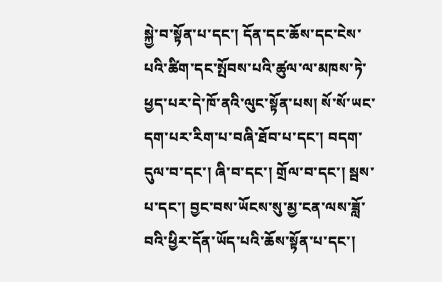སྐྱེ་བ་སྟོན་པ་དང་། དོན་དང་ཆོས་དང་ངེས་པའི་ཚིག་དང་སྤོབས་པའི་ཚུལ་ལ་མཁས་ཏེ་ཕྱད་པར་དེ་ཁོ་ནའི་ལུང་སྟོན་པས། སོ་སོ་ཡང་དག་པར་རིག་པ་བཞི་ཐོབ་པ་དང་། བདག་དུལ་བ་དང་། ཞི་བ་དང་། གྲོལ་བ་དང་། སྦས་པ་དང་། བྱང་བས་ཡོངས་སུ་མྱ་ངན་ལས་ཟློ་བའི་ཕྱིར་དོན་ཡོད་པའི་ཆོས་སྟོན་པ་དང་།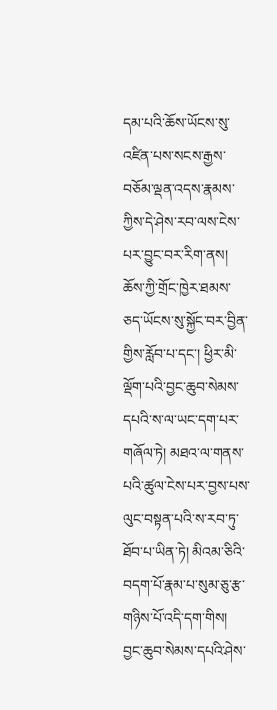དམ་པའི་ཆོས་ཡོངས་སུ་འཛིན་པས་སངས་རྒྱས་བཅོམ་ལྡན་འདས་རྣམས་ཀྱིས་དེ་ཤེས་རབ་ལས་ངེས་པར་བྱུང་བར་རིག་ནས། ཆོས་ཀྱི་གྲོང་ཁྱེར་ཐམས་ཅད་ཡོངས་སུ་སྐྱོང་བར་བྱིན་གྱིས་རློབ་པ་དང་། ཕྱིར་མི་ལྡོག་པའི་བྱང་ཆུབ་སེམས་དཔའི་ས་ལ་ཡང་དག་པར་གཞོལ་ཏེ། མཐའ་ལ་གནས་པའི་ཚུལ་ངེས་པར་བྱས་པས་ལུང་བསྟན་པའི་ས་རབ་ཏུ་ཐོབ་པ་ཡིན་ཏེ། མིའམ་ཅིའི་བདག་པོ་རྣམ་པ་སུམ་ཅུ་རྩ་གཉིས་པོ་འདི་དག་གིས། བྱང་ཆུབ་སེམས་དཔའི་ཤེས་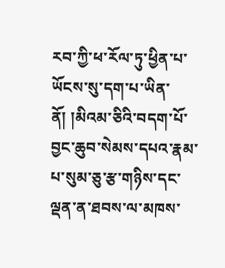རབ་ཀྱི་ཕ་རོལ་ཏུ་ཕྱིན་པ་ཡོངས་སུ་དག་པ་ཡིན་ནོ། །མིའམ་ཅིའི་བདག་པོ་བྱང་ཆུབ་སེམས་དཔའ་རྣམ་པ་སུམ་ཅུ་རྩ་གཉིས་དང་ལྡན་ན་ཐབས་ལ་མཁས་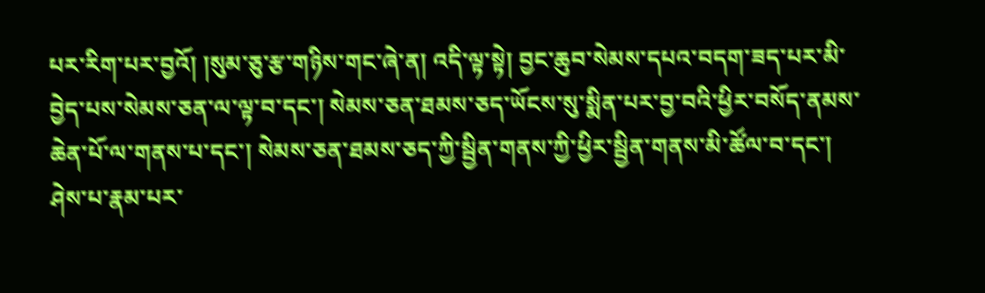པར་རིག་པར་བྱའོ། །སུམ་ཅུ་རྩ་གཉིས་གང་ཞེ་ན། འདི་ལྟ་སྟེ། བྱང་ཆུབ་སེམས་དཔའ་བདག་ཟད་པར་མི་བྱེད་པས་སེམས་ཅན་ལ་ལྟ་བ་དང་། སེམས་ཅན་ཐམས་ཅད་ཡོངས་སུ་སྨིན་པར་བྱ་བའི་ཕྱིར་བསོད་ནམས་ཆེན་པོ་ལ་གནས་པ་དང་། སེམས་ཅན་ཐམས་ཅད་ཀྱི་སྦྱིན་གནས་ཀྱི་ཕྱིར་སྦྱིན་གནས་མི་ཚོལ་བ་དང་།
ཤེས་པ་རྣམ་པར་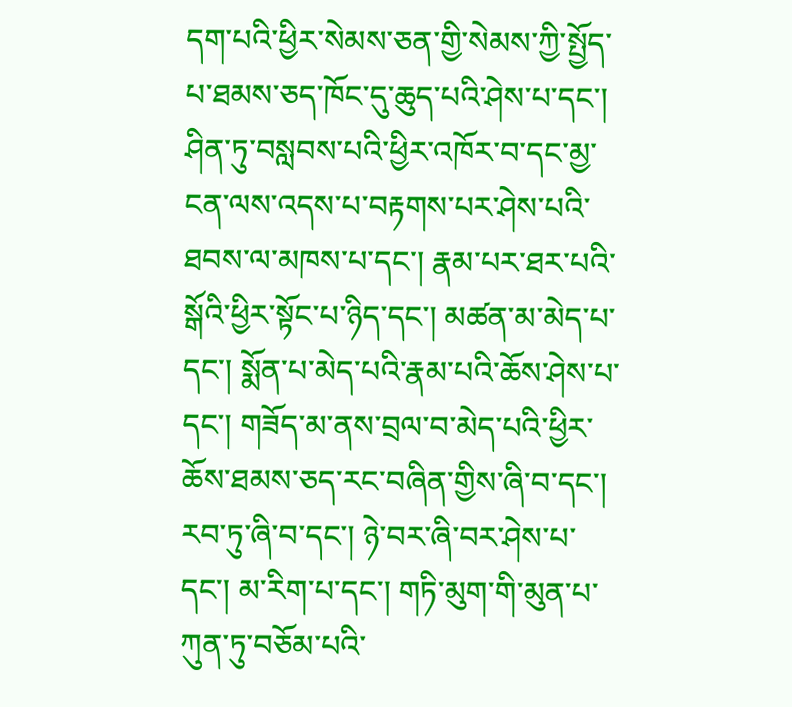དག་པའི་ཕྱིར་སེམས་ཅན་གྱི་སེམས་ཀྱི་སྤྱོད་པ་ཐམས་ཅད་ཁོང་དུ་ཆུད་པའི་ཤེས་པ་དང་། ཤིན་ཏུ་བསླབས་པའི་ཕྱིར་འཁོར་བ་དང་མྱ་ངན་ལས་འདས་པ་བརྟགས་པར་ཤེས་པའི་ཐབས་ལ་མཁས་པ་དང་། རྣམ་པར་ཐར་པའི་སྒོའི་ཕྱིར་སྟོང་པ་ཉིད་དང་། མཚན་མ་མེད་པ་དང་། སྨོན་པ་མེད་པའི་རྣམ་པའི་ཆོས་ཤེས་པ་དང་། གཟོད་མ་ནས་བྲལ་བ་མེད་པའི་ཕྱིར་ཆོས་ཐམས་ཅད་རང་བཞིན་གྱིས་ཞི་བ་དང་། རབ་ཏུ་ཞི་བ་དང་། ཉེ་བར་ཞི་བར་ཤེས་པ་དང་། མ་རིག་པ་དང་། གཏི་མུག་གི་མུན་པ་ཀུན་ཏུ་བཅོམ་པའི་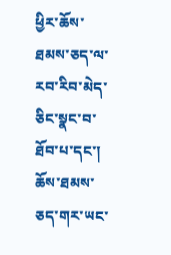ཕྱིར་ཆོས་ཐམས་ཅད་ལ་རབ་རིབ་མེད་ཅིང་སྣང་བ་ཐོབ་པ་དང་། ཆོས་ཐམས་ཅད་གར་ཡང་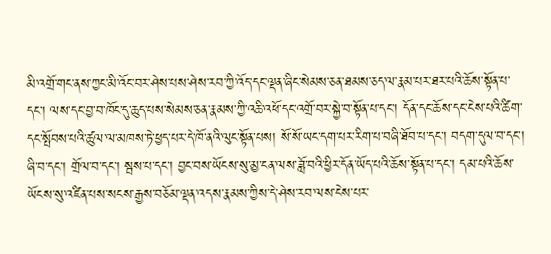མི་འགྲོ་གང་ནས་ཀྱང་མི་འོང་བར་ཤེས་པས་ཤེས་རབ་ཀྱི་འོད་དང་ལྡན་ཞིང་སེམས་ཅན་ཐམས་ཅད་ལ་རྣམ་པར་ཐར་པའི་ཆོས་སྟོན་པ་དང་། ལས་དང་བྱ་བ་ཁོང་དུ་ཆུད་པས་སེམས་ཅན་རྣམས་ཀྱི་འཆི་འཕོ་དང་འགྲོ་བར་སྐྱེ་བ་སྟོན་པ་དང་། དོན་དང་ཆོས་དང་ངེས་པའི་ཚིག་དང་སྤོབས་པའི་ཚུལ་ལ་མཁས་ཏེ་ཕྱད་པར་དེ་ཁོ་ནའི་ལུང་སྟོན་པས། སོ་སོ་ཡང་དག་པར་རིག་པ་བཞི་ཐོབ་པ་དང་། བདག་དུལ་བ་དང་། ཞི་བ་དང་། གྲོལ་བ་དང་། སྦས་པ་དང་། བྱང་བས་ཡོངས་སུ་མྱ་ངན་ལས་ཟློ་བའི་ཕྱིར་དོན་ཡོད་པའི་ཆོས་སྟོན་པ་དང་། དམ་པའི་ཆོས་ཡོངས་སུ་འཛིན་པས་སངས་རྒྱས་བཅོམ་ལྡན་འདས་རྣམས་ཀྱིས་དེ་ཤེས་རབ་ལས་ངེས་པར་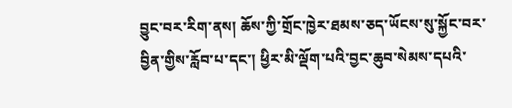བྱུང་བར་རིག་ནས། ཆོས་ཀྱི་གྲོང་ཁྱེར་ཐམས་ཅད་ཡོངས་སུ་སྐྱོང་བར་བྱིན་གྱིས་རློབ་པ་དང་། ཕྱིར་མི་ལྡོག་པའི་བྱང་ཆུབ་སེམས་དཔའི་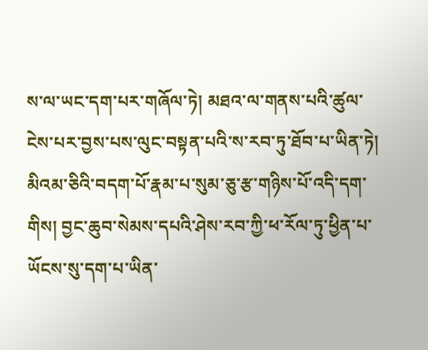ས་ལ་ཡང་དག་པར་གཞོལ་ཏེ། མཐའ་ལ་གནས་པའི་ཚུལ་ངེས་པར་བྱས་པས་ལུང་བསྟན་པའི་ས་རབ་ཏུ་ཐོབ་པ་ཡིན་ཏེ། མིའམ་ཅིའི་བདག་པོ་རྣམ་པ་སུམ་ཅུ་རྩ་གཉིས་པོ་འདི་དག་གིས། བྱང་ཆུབ་སེམས་དཔའི་ཤེས་རབ་ཀྱི་ཕ་རོལ་ཏུ་ཕྱིན་པ་ཡོངས་སུ་དག་པ་ཡིན་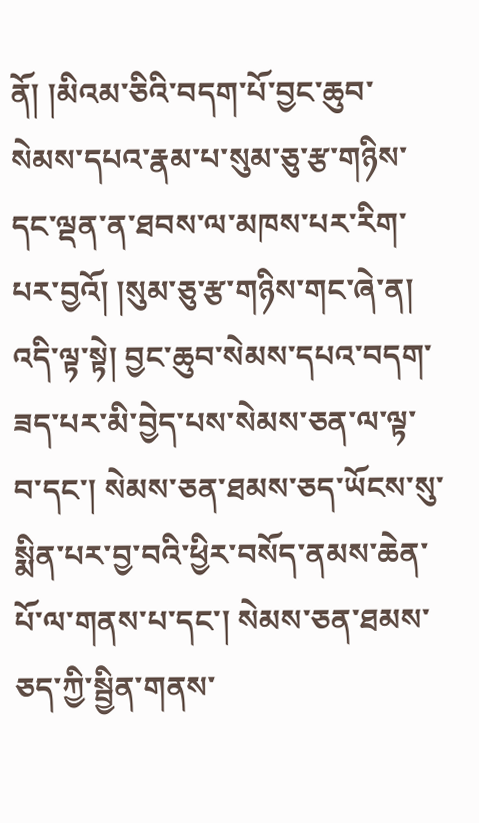ནོ། །མིའམ་ཅིའི་བདག་པོ་བྱང་ཆུབ་སེམས་དཔའ་རྣམ་པ་སུམ་ཅུ་རྩ་གཉིས་དང་ལྡན་ན་ཐབས་ལ་མཁས་པར་རིག་པར་བྱའོ། །སུམ་ཅུ་རྩ་གཉིས་གང་ཞེ་ན། འདི་ལྟ་སྟེ། བྱང་ཆུབ་སེམས་དཔའ་བདག་ཟད་པར་མི་བྱེད་པས་སེམས་ཅན་ལ་ལྟ་བ་དང་། སེམས་ཅན་ཐམས་ཅད་ཡོངས་སུ་སྨིན་པར་བྱ་བའི་ཕྱིར་བསོད་ནམས་ཆེན་པོ་ལ་གནས་པ་དང་། སེམས་ཅན་ཐམས་ཅད་ཀྱི་སྦྱིན་གནས་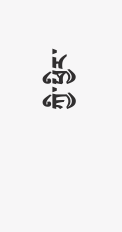ཀྱི་ཕྱིར་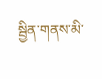སྦྱིན་གནས་མི་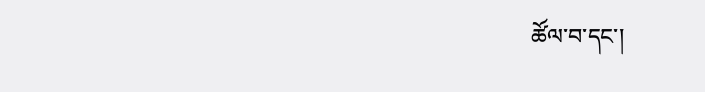ཚོལ་བ་དང་།